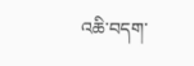འཆི་བདག་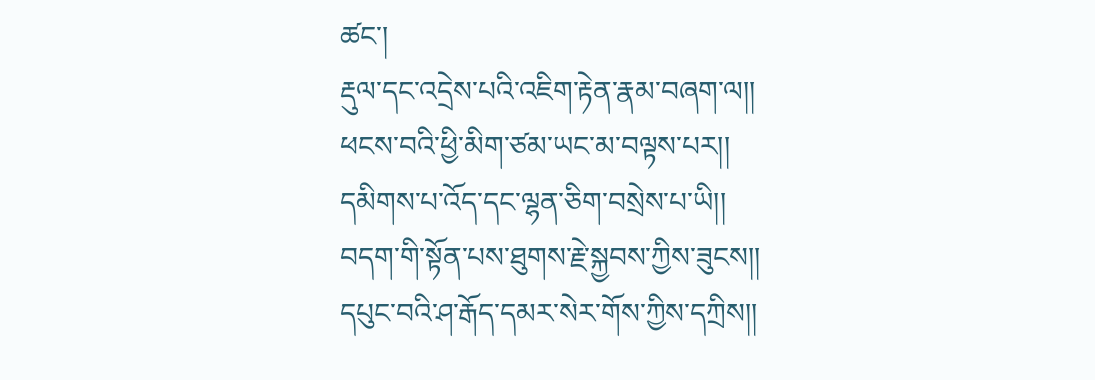ཚང་།
རྡུལ་དང་འདྲེས་པའི་འཇིག་རྟེན་རྣམ་བཞག་ལ།།
ཕངས་བའི་ཕྱི་མིག་ཙམ་ཡང་མ་བལྟས་པར།།
དམིགས་པ་འོད་དང་ལྷན་ཅིག་བསྲེས་པ་ཡི།།
བདག་གི་སྟོན་པས་ཐུགས་རྗེ་སྐྱབས་ཀྱིས་ཟུངས།།
དཔུང་བའི་ཤ་རྒོད་དམར་སེར་གོས་ཀྱིས་དཀྲིས།།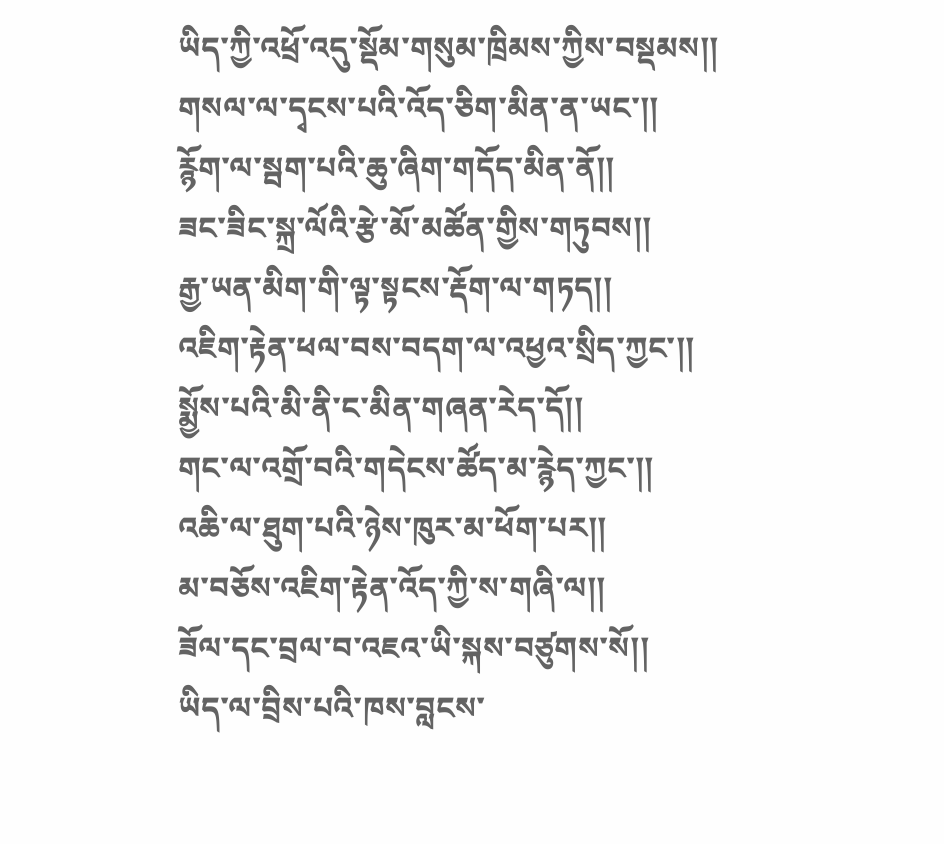ཡིད་ཀྱི་འཕྲོ་འདུ་སྡོམ་གསུམ་ཁྲིམས་ཀྱིས་བསྡམས།།
གསལ་ལ་དྭངས་པའི་འོད་ཅིག་མིན་ན་ཡང་།།
རྙོག་ལ་སྦག་པའི་ཆུ་ཞིག་གདོད་མིན་ནོ།།
ཟང་ཟིང་སྐྲ་ལོའི་རྩེ་མོ་མཚོན་གྱིས་གཏུབས།།
རྒྱ་ཡན་མིག་གི་ལྟ་སྟངས་རྡོག་ལ་གཏད།།
འཇིག་རྟེན་ཕལ་བས་བདག་ལ་འཕྱའ་སྲིད་ཀྱང་།།
སྨྱོས་པའི་མི་ནི་ང་མིན་གཞན་རེད་དོ།།
གང་ལ་འགྲོ་བའི་གདེངས་ཚོད་མ་རྙེད་ཀྱང་།།
འཆི་ལ་ཐུག་པའི་ཉེས་ཁུར་མ་ཕོག་པར།།
མ་བཅོས་འཇིག་རྟེན་འོད་ཀྱི་ས་གཞི་ལ།།
ཟོལ་དང་བྲལ་བ་འཇའ་ཡི་སྐས་བཙུགས་སོ།།
ཡིད་ལ་བྲིས་པའི་ཁས་བླངས་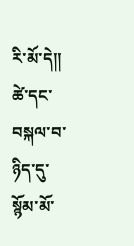རི་མོ་དེ།།
ཚེ་དང་བསྐལ་བ་ཉིད་དུ་སྙོམ་མོ་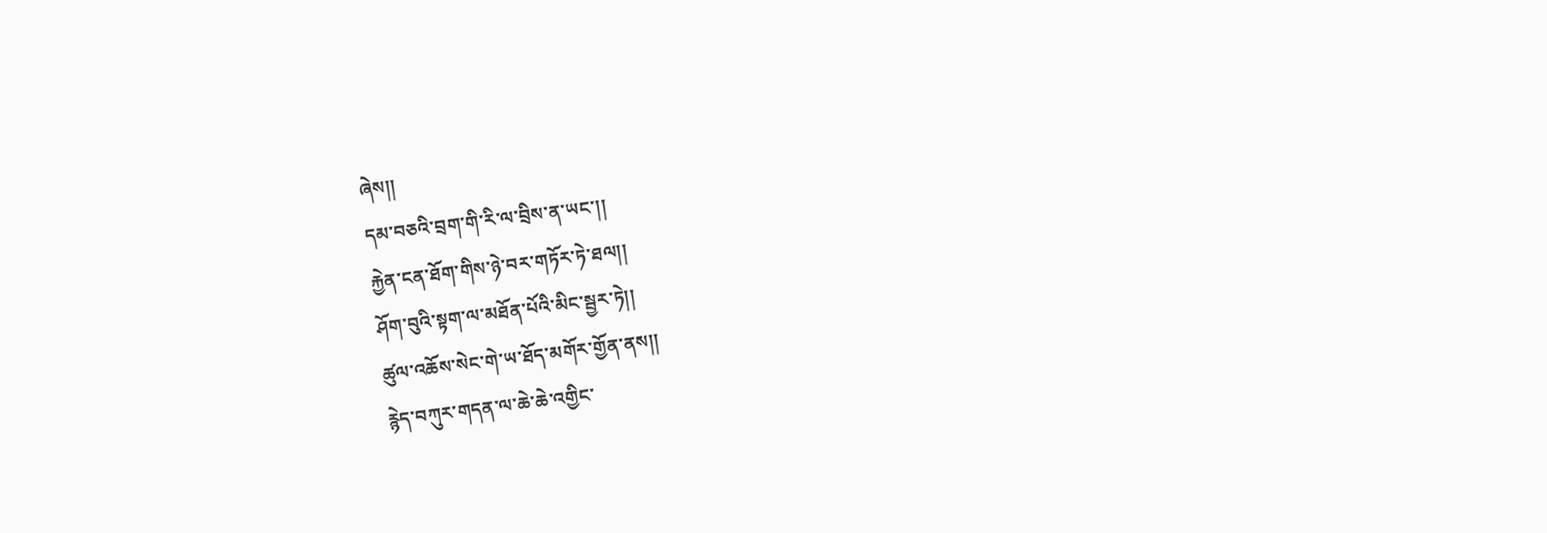ཞེས།།
དམ་བཅའི་བྲག་གི་རི་ལ་བྲིས་ན་ཡང་།།
རྐྱེན་ངན་ཐོག་གིས་ཉེ་བར་གཏོར་ཏེ་ཐལ།།
ཤོག་བུའི་སྟག་ལ་མཐོན་པོའི་མིང་སྦྱར་ཏེ།།
ཚུལ་འཆོས་སེང་གེ་ཡ་ཐོད་མགོར་གྱོན་ནས།།
རྙེད་བཀུར་གདན་ལ་ཆེ་ཆེ་འགྱིང་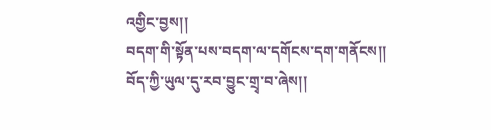འགྱིང་བྱས།།
བདག་གི་སྟོན་པས་བདག་ལ་དགོངས་དག་གནོངས།།
བོད་ཀྱི་ཡུལ་དུ་རབ་བྱུང་གྲྭ་བ་ཞེས།།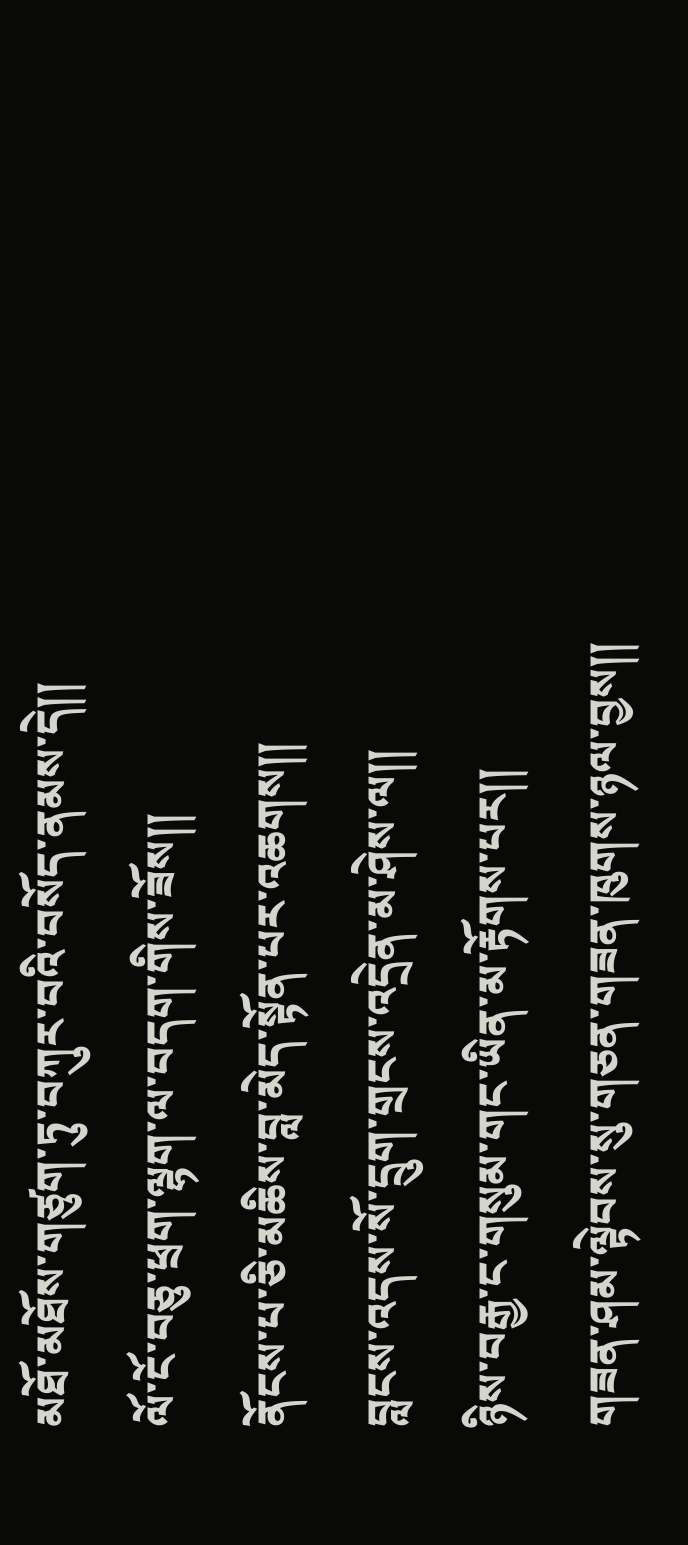མཐོ་མཐོས་གཙུག་ཏུ་བཀུར་བའི་བསོད་ནམས་དེ།།
ལོ་ངོ་བཅུ་ཕྲག་ལྷག་ལ་བདག་གིས་ཟོས།།
ནོངས་པ་ཅི་མཆིས་བླ་མེད་སྟོན་པར་འཆགས།།
བླངས་འདས་སོ་དྲུག་གྲངས་འདྲེན་མ་ཤེས་ལ།།
ཉིས་བརྒྱ་ང་གསུམ་གང་ཡིན་མ་རྟོགས་པར།།
གཟན་ཤམ་ལྟེབས་སུ་གཅན་གཟན་ཁུགས་ཉལ་བྱས།།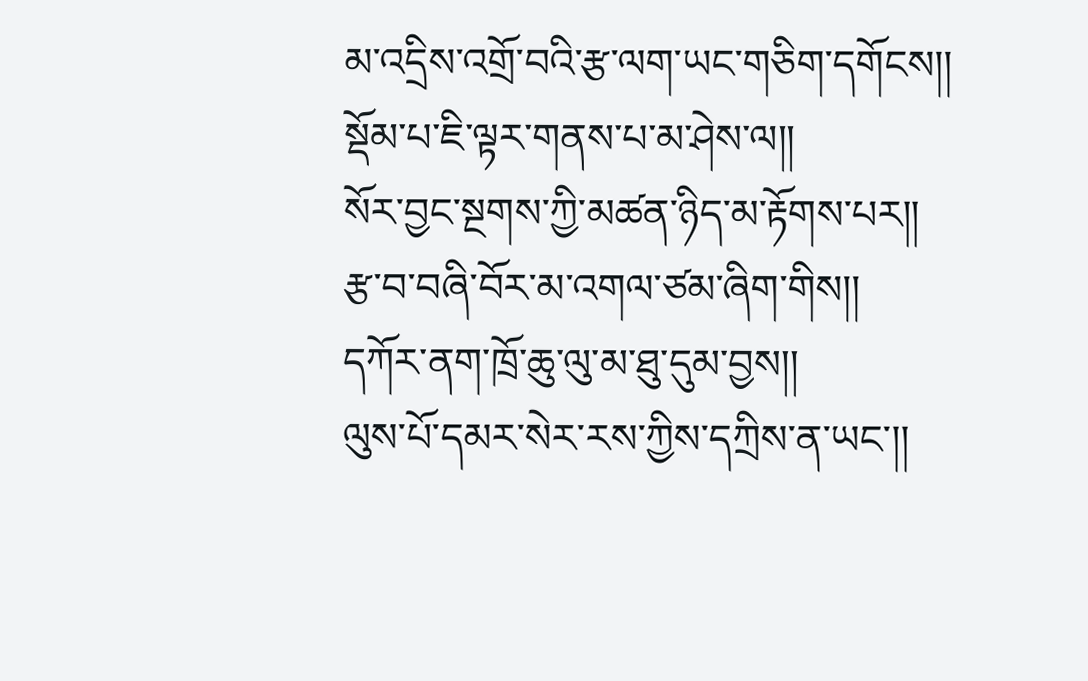མ་འདྲིས་འགྲོ་བའི་རྩ་ལག་ཡང་གཅིག་དགོངས།།
སྡོམ་པ་ཇི་ལྟར་གནས་པ་མ་ཤེས་ལ།།
སོར་བྱང་སྔགས་ཀྱི་མཚན་ཉིད་མ་རྟོགས་པར།།
རྩ་བ་བཞི་བོར་མ་འགལ་ཙམ་ཞིག་གིས།།
དཀོར་ནག་ཁྲོ་ཆུ་ལུ་མ་ཐུ་དུམ་བྱས།།
ལུས་པོ་དམར་སེར་རས་ཀྱིས་དཀྲིས་ན་ཡང་།།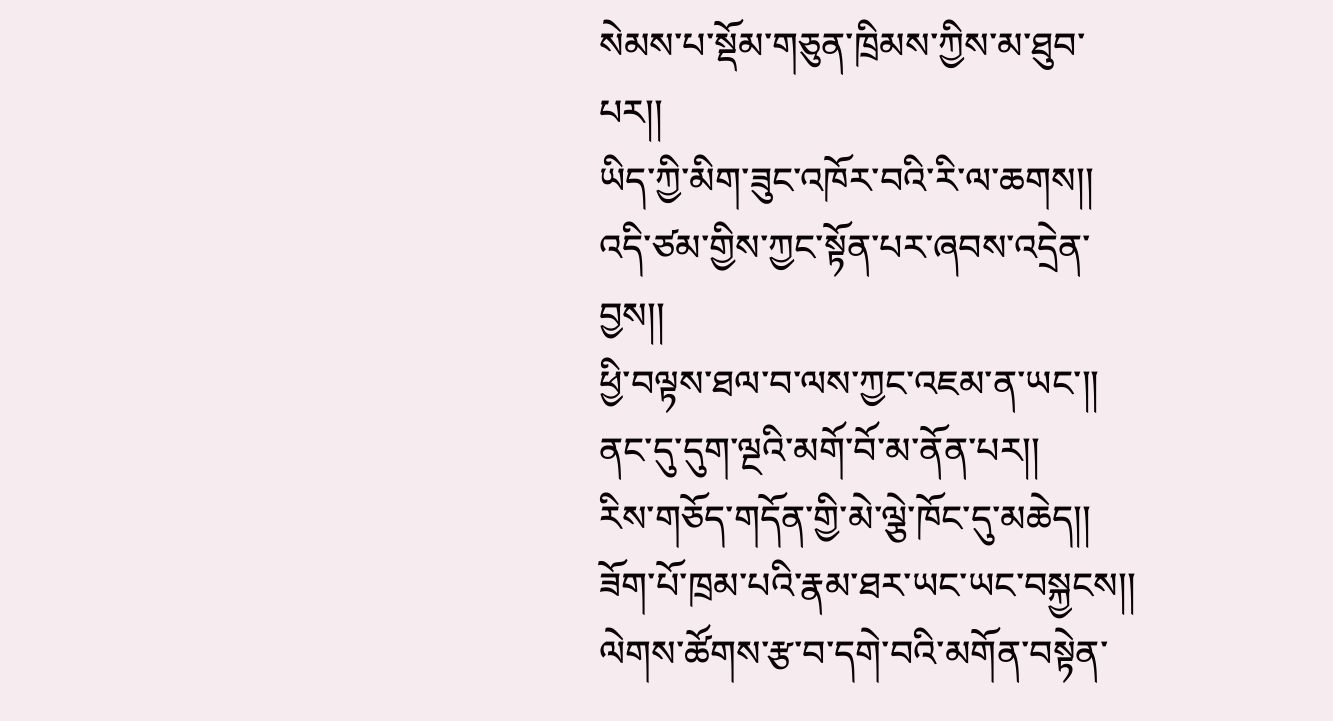སེམས་པ་སྡོམ་གཅུན་ཁྲིམས་ཀྱིས་མ་ཐུབ་པར།།
ཡིད་ཀྱི་མིག་ཟུང་འཁོར་བའི་རི་ལ་ཆགས།།
འདི་ཙམ་གྱིས་ཀྱང་སྟོན་པར་ཞབས་འདྲེན་བྱས།།
ཕྱི་བལྟས་ཐལ་བ་ལས་ཀྱང་འཇམ་ན་ཡང་།།
ནང་དུ་དུག་ལྔའི་མགོ་བོ་མ་ནོན་པར།།
རིས་གཅོད་གདོན་གྱི་མེ་ལྕེ་ཁོང་དུ་མཆེད།།
ཟོག་པོ་ཁྲམ་པའི་རྣམ་ཐར་ཡང་ཡང་བསྐྱངས།།
ལེགས་ཚོགས་རྩ་བ་དགེ་བའི་མགོན་བསྟེན་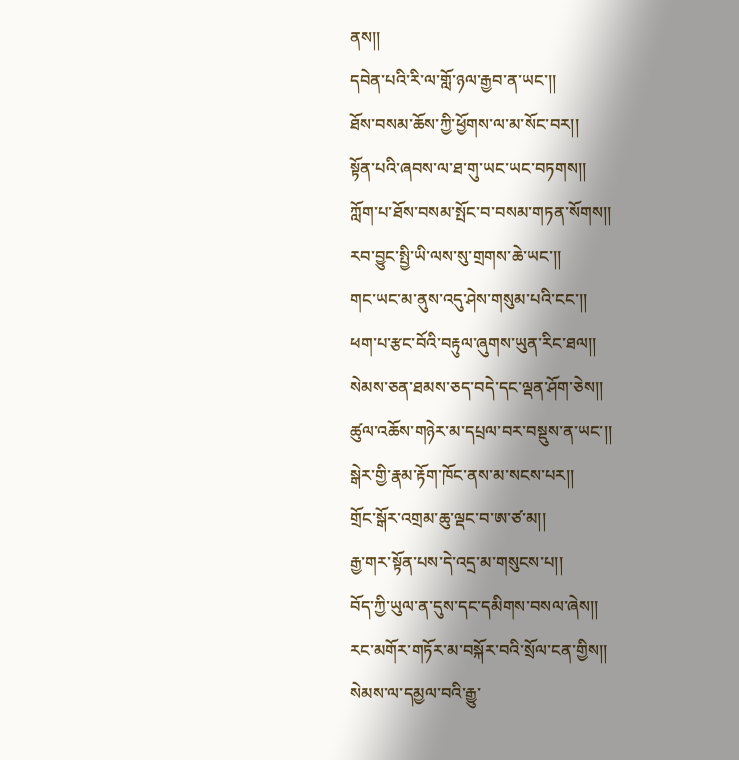ནས།།
དབེན་པའི་རི་ལ་གློ་ཉལ་རྒྱབ་ན་ཡང་།།
ཐོས་བསམ་ཆོས་ཀྱི་ཕྱོགས་ལ་མ་སོང་བར།།
སྟོན་པའི་ཞབས་ལ་ཐ་གུ་ཡང་ཡང་བཏགས།།
ཀློག་པ་ཐོས་བསམ་སྤོང་བ་བསམ་གཏན་སོགས།།
རབ་བྱུང་སྤྱི་ཡི་ལས་སུ་གྲགས་ཆེ་ཡང་།།
གང་ཡང་མ་ནུས་འདུ་ཤེས་གསུམ་པའི་ངང་།།
ཕག་པ་རྩང་བོའི་བརྟུལ་ཞུགས་ཡུན་རིང་ཐལ།།
སེམས་ཅན་ཐམས་ཅད་བདེ་དང་ལྡན་ཤོག་ཅེས།།
ཚུལ་འཆོས་གཉེར་མ་དཔྲལ་བར་བསྡུས་ན་ཡང་།།
སྒེར་གྱི་རྣམ་རྟོག་ཁོང་ནས་མ་སངས་པར།།
གྲོང་སྒོར་འགྲམ་ཆུ་ལྡང་བ་ཨ་ཙ་མ།།
རྒྱ་གར་སྟོན་པས་དེ་འདྲ་མ་གསུངས་པ།།
བོད་ཀྱི་ཡུལ་ན་དུས་དང་དམིགས་བསལ་ཞེས།།
རང་མགོར་གཏོར་མ་བསྐོར་བའི་སྲོལ་ངན་གྱིས།།
སེམས་ལ་དམྱལ་བའི་རྒྱུ་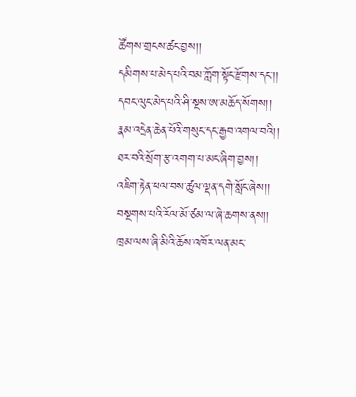ཚོགས་གྲངས་ཚང་བྱས།།
དམིགས་པ་མེད་པའི་བམ་ཀློག་སྟོང་རྫོགས་དང་།།
དབང་ལུང་མེད་པའི་ཤི་སྔས་ཨ་མཆོད་སོགས།།
རྣམ་འདྲེན་ཆེན་པོའི་གསུང་དང་རྒྱབ་འགལ་བའི།།
ཐར་བའི་སྲོག་རྩ་འགག་པ་མང་ཞིག་བྱས།།
འཇིག་རྟེན་ཕལ་བས་ཚུལ་ལྡན་དགེ་སློང་ཞེས།།
བསྔགས་པའི་རོལ་མོ་ཙམ་ལ་ཞེ་ཆགས་ནས།།
ཁྲམ་ལས་ཞི་མིའི་ཆོས་འཁོར་ལན་མང་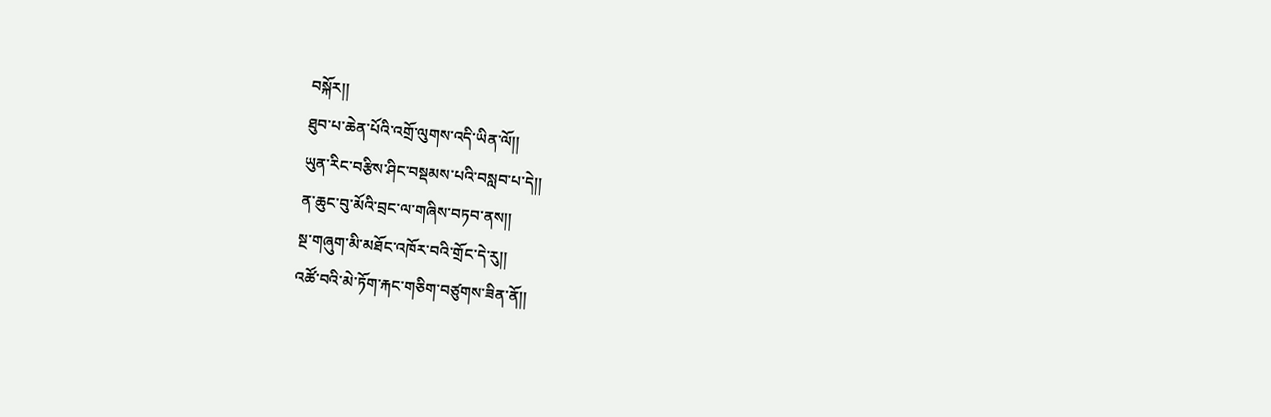བསྐོར།།
ཐུབ་པ་ཆེན་པོའི་འགྲོ་ལུགས་འདི་ཡིན་ལོ།།
ཡུན་རིང་བརྩིས་ཤིང་བསྡམས་པའི་བསླབ་པ་དེ།།
ན་ཆུང་བུ་མོའི་བྲང་ལ་གཞིས་བཏབ་ནས།།
སྔ་གཞུག་མི་མཐོང་འཁོར་བའི་གྲོང་དེ་རུ།།
འཚོ་བའི་མེ་ཏོག་རྐང་གཅིག་བཙུགས་ཟིན་ནོ།།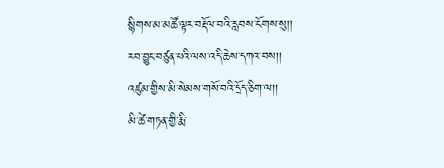སྙིགས་མ་མཚོ་ལྟར་བརྡོལ་བའི་རླབས་ངོགས་སུ།།
རབ་བྱུང་བཙུན་པའི་ལས་འདི་ཆེས་དཀའ་བས།།
འཛུམ་གྱིས་མི་སེམས་གསོ་བའི་དྲོད་ཅིག་ལ།།
མི་ཚེ་གཏན་གྱི་རྨི་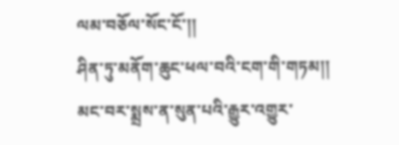ལམ་བཅོལ་སོང་ངོ་།།
ཤིན་ཏུ་མནོག་ཆུང་ཕལ་བའི་ངག་གི་གཏམ།།
མང་བར་སྨྲས་ན་སུན་པའི་རྒྱུར་འགྱུར་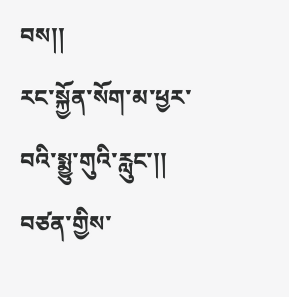བས།།
རང་སྐྱོན་སོག་མ་ཕྱར་བའི་སྨྱུ་གུའི་རླུང་།།
བཙན་གྱིས་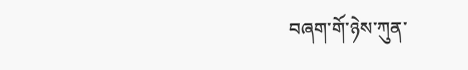བཞག་གོ་ཉེས་ཀུན་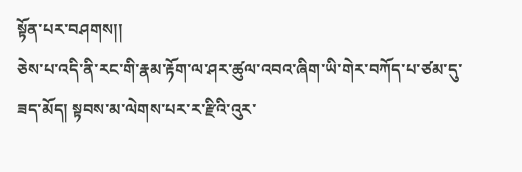སྟོན་པར་བཤགས།།
ཅེས་པ་འདི་ནི་རང་གི་རྣམ་རྟོག་ལ་ཤར་ཚུལ་འབའ་ཞིག་ཡི་གེར་བཀོད་པ་ཙམ་དུ་ཟད་མོད། སྟབས་མ་ལེགས་པར་ར་རྫིའི་འུར་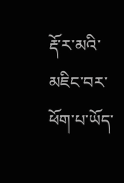རྡོ་ར་མའི་མཇིང་བར་ཕོག་པ་ཡོད་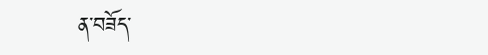ན་བཟོད་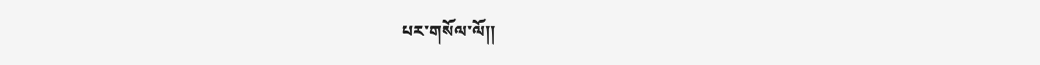པར་གསོལ་ལོ།།